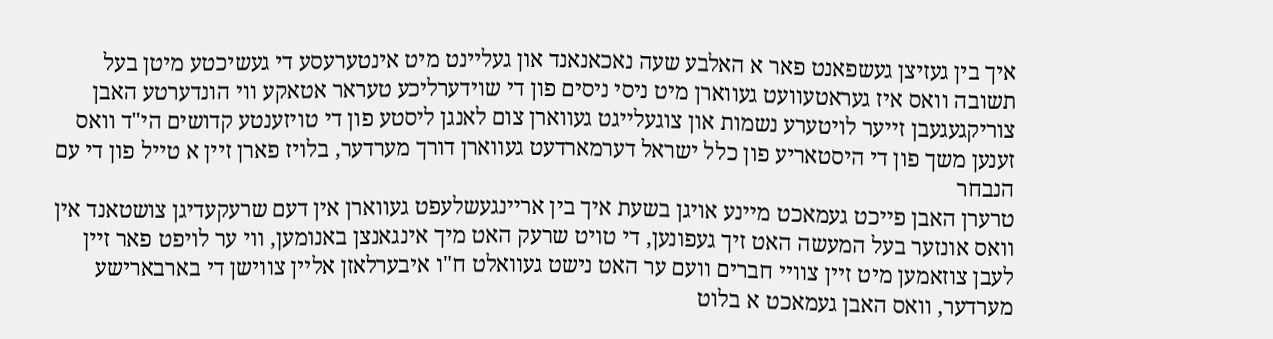איך בין געזיצן געשפאנט פאר א האלבע שעה נאכאנאנד און געליינט מיט אינטערעסע די געשיכטע מיטן בעל תשובה וואס איז געראטעוועט געווארן מיט ניסי ניסים פון די שוידערליכע טעראר אטאקע ווי הונדערטע האבן צוריקגעגעבן זייער לויטערע נשמות און צוגעלייגט געווארן צום לאנגן ליסטע פון די טויזענטע קדושים הי"ד וואס זענען משך פון די היסטאריע פון כלל ישראל דערמארדעט געווארן דורך מערדער, בלויז פארן זיין א טייל פון די עם הנבחר
טרערן האבן פייכט געמאכט מיינע אויגן בשעת איך בין אריינגעשלעפט געווארן אין דעם שרעקעדיגן צושטאנד אין וואס אונזער בעל המעשה האט זיך געפונען, די טויט שרעק האט מיך אינגאנצן באנומען, ווי ער לויפט פאר זיין לעבן צוזאמען מיט זיין צוויי חברים וועם ער האט נישט געוואלט ח"ו איבערלאזן אליין צווישן די בארבארישע מערדער, וואס האבן געמאכט א בלוט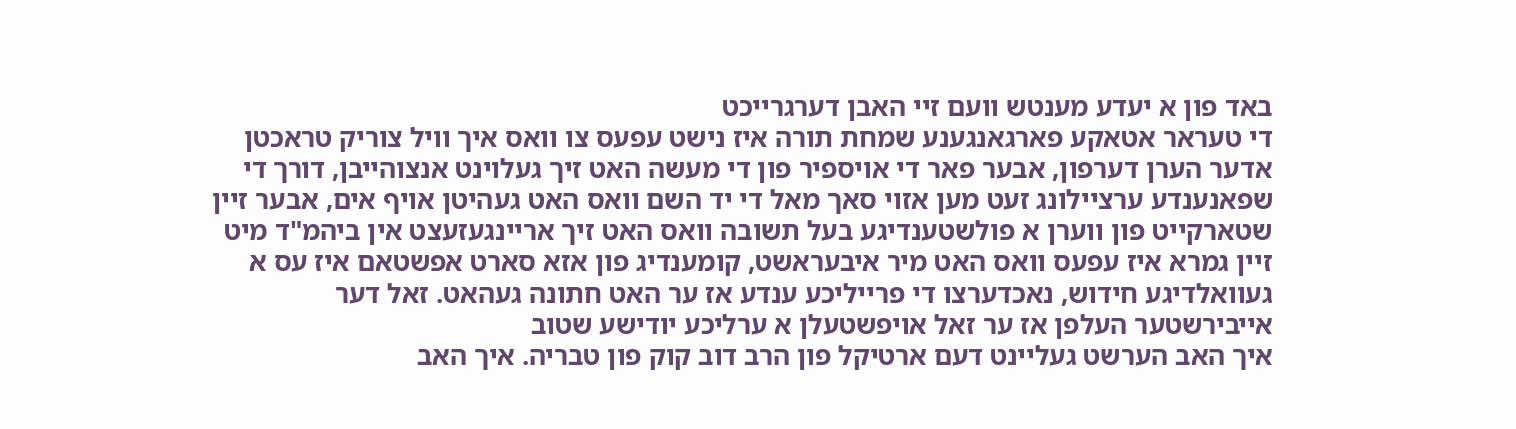באד פון א יעדע מענטש וועם זיי האבן דערגרייכט
די טעראר אטאקע פארגאנגענע שמחת תורה איז נישט עפעס צו וואס איך וויל צוריק טראכטן אדער הערן דערפון, אבער פאר די אויספיר פון די מעשה האט זיך געלוינט אנצוהייבן, דורך די שפאנענדע ערציילונג זעט מען אזוי סאך מאל די יד השם וואס האט געהיטן אויף אים, אבער זיין שטארקייט פון ווערן א פולשטענדיגע בעל תשובה וואס האט זיך אריינגעזעצט אין ביהמ"ד מיט זיין גמרא איז עפעס וואס האט מיר איבעראשט, קומענדיג פון אזא סארט אפשטאם איז עס א געוואלדיגע חידוש, נאכדערצו די פרייליכע ענדע אז ער האט חתונה געהאט. זאל דער אייבירשטער העלפן אז ער זאל אויפשטעלן א ערליכע יודישע שטוב
איך האב הערשט געליינט דעם ארטיקל פון הרב דוב קוק פון טבריה. איך האב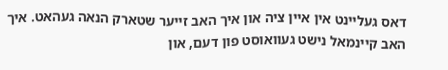דאס געליינט אין איין ציה און איך האב זייער שטארק הנאה געהאט. איך האב קיינמאל נישט געוואוסט פון דעם, און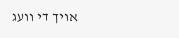אויך די וועג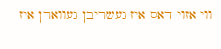ווי אזוי דאס איז געשריבן געווארן איז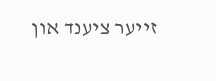זייער ציענד און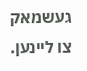געשמאק צו ליינען.